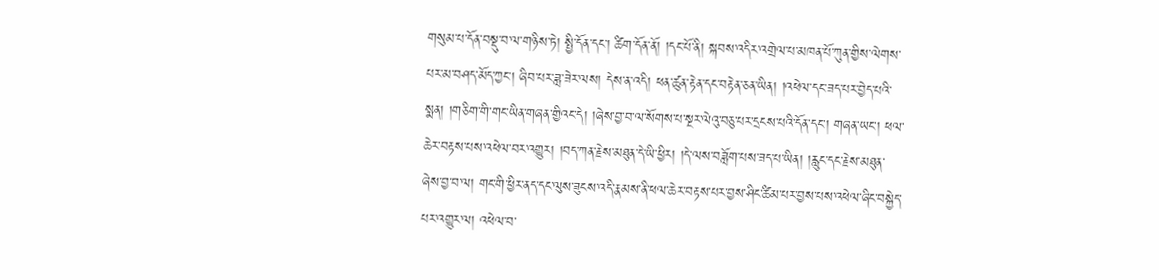གསུམ་པ་དོན་བསྡུ་བ་ལ་གཉིས་ཏེ། སྤྱི་དོན་དང་། ཚིག་དོན་ནོ། །དང་པོ་ནི། སྐབས་འདིར་འགྲེལ་པ་མཁན་པོ་ཀུན་གྱིས་ལེགས་པར་མ་བཤད་མོད་ཀྱང་། ཞིབ་པར་ཟླ་ཟེར་ལས། དེས་ན་འདི། ཕན་ཚུན་རྟེན་དང་བརྟེན་ཅན་ཡིན། །འཕེལ་དང་ཟད་པར་བྱེད་པའི་སྨན། །གཅིག་གི་གང་ཡིན་གཞན་གྱིའང་དེ། །ཞེས་བྱ་བ་ལ་སོགས་པ་སྔར་ལེའུ་བཅུ་པར་དྲངས་པའི་དོན་དང་། གཞན་ཡང་། ཕལ་ཆེར་བརྟས་པས་འཕེལ་བར་འགྱུར། །བད་ཀན་རྗེས་མཐུན་དེ་ཡི་ཕྱིར། །དེ་ལས་བཟློག་པས་ཟད་པ་ཡིན། །རླུང་དང་རྗེས་མཐུན་ཞེས་བྱ་བ་ལ། གང་གི་ཕྱིར་ནད་དང་ལུས་ཟུངས་འདི་རྣམས་ནི་ཕལ་ཆེར་བརྟས་པར་བྱས་ཤིང་ཚིམ་པར་བྱས་པས་འཕེལ་ཞིང་བསྐྱེད་པར་འགྱུར་ལ། འཕེལ་བ་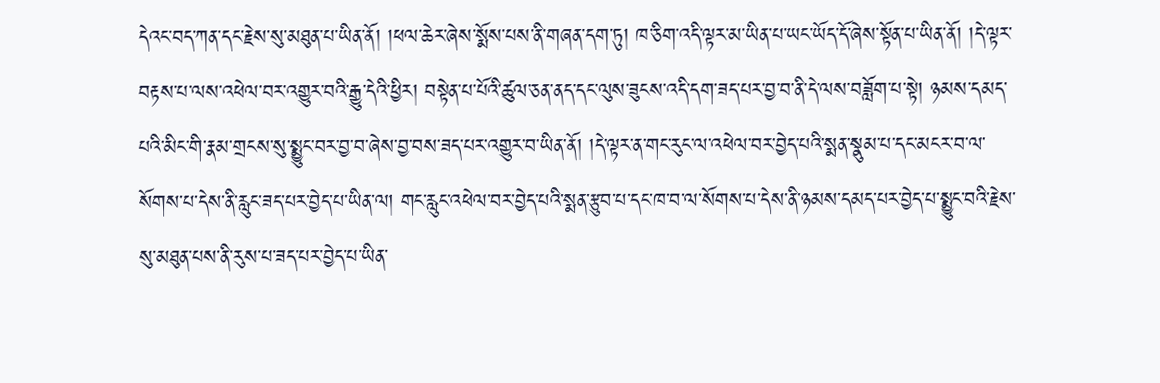དེའང་བད་ཀན་དང་རྗེས་སུ་མཐུན་པ་ཡིན་ནོ། །ཕལ་ཆེར་ཞེས་སྨོས་པས་ནི་གཞན་དག་ཏུ། ཁ་ཅིག་འདི་ལྟར་མ་ཡིན་པ་ཡང་ཡོད་དོ་ཞེས་སྟོན་པ་ཡིན་ནོ། །དེ་ལྟར་བརྟས་པ་ལས་འཕེལ་བར་འགྱུར་བའི་རྒྱུ་དེའི་ཕྱིར། བསྟེན་པ་པོའི་ཚུལ་ཅན་ནད་དང་ལུས་ཟུངས་འདི་དག་ཟད་པར་བྱ་བ་ནི་དེ་ལས་བཟློག་པ་སྟེ། ཉམས་དམད་པའི་མིང་གི་རྣམ་གྲངས་སུ་སྨྱུང་བར་བྱ་བ་ཞེས་བྱ་བས་ཟད་པར་འགྱུར་བ་ཡིན་ནོ། །དེ་ལྟར་ན་གང་རུང་ལ་འཕེལ་བར་བྱེད་པའི་སྨན་སྣུམ་པ་དང་མངར་བ་ལ་སོགས་པ་དེས་ནི་རླུང་ཟད་པར་བྱེད་པ་ཡིན་ལ། གང་རླུང་འཕེལ་བར་བྱེད་པའི་སྨན་རྩུབ་པ་དང་ཁ་བ་ལ་སོགས་པ་དེས་ནི་ཉམས་དམད་པར་བྱེད་པ་སྨྱུང་བའི་རྗེས་སུ་མཐུན་པས་ནི་རུས་པ་ཟད་པར་བྱེད་པ་ཡིན་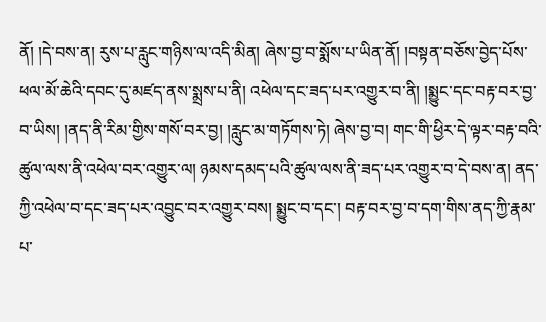ནོ། །དེ་བས་ན། རུས་པ་རླུང་གཉིས་ལ་འདི་མིན། ཞེས་བྱ་བ་སྨོས་པ་ཡིན་ནོ། །བསྟན་བཅོས་བྱེད་པོས་ཕལ་མོ་ཆེའི་དབང་དུ་མཛད་ནས་སྨྲས་པ་ནི། འཕེལ་དང་ཟད་པར་འགྱུར་བ་ནི། །སྨྱུང་དང་བརྟ་བར་བྱ་བ་ཡིས། །ནད་ནི་རིམ་གྱིས་གསོ་བར་བྱ། །རླུང་མ་གཏོགས་ཏེ། ཞེས་བྱ་བ། གང་གི་ཕྱིར་དེ་ལྟར་བརྟ་བའི་ཚུལ་ལས་ནི་འཕེལ་བར་འགྱུར་ལ། ཉམས་དམད་པའི་ཚུལ་ལས་ནི་ཟད་པར་འགྱུར་བ་དེ་བས་ན། ནད་ཀྱི་འཕེལ་བ་དང་ཟད་པར་འབྱུང་བར་འགྱུར་བས། སྨྱུང་བ་དང་། བརྟ་བར་བྱ་བ་དག་གིས་ནད་ཀྱི་རྣམ་པ་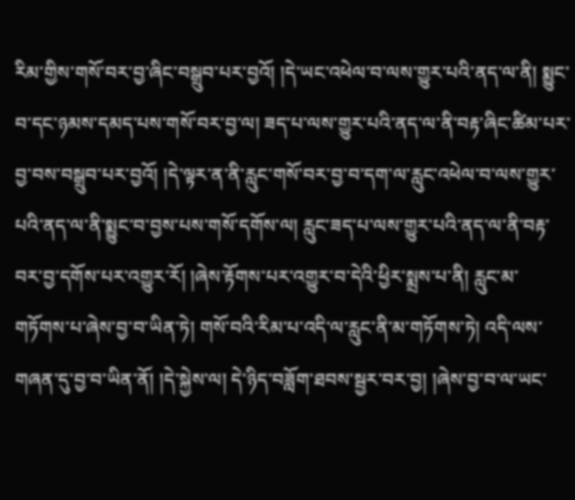རིམ་གྱིས་གསོ་བར་བྱ་ཞིང་བསྒྲུབ་པར་བྱའོ། །དེ་ཡང་འཕེལ་བ་ལས་གྱུར་པའི་ནད་ལ་ནི། སྨྱུང་བ་དང་ཉམས་དམད་པས་གསོ་བར་བྱ་ལ། ཟད་པ་ལས་གྱུར་པའི་ནད་ལ་ནི་བརྟ་ཞིང་ཚིམ་པར་བྱ་བས་བསྒྲུབ་པར་བྱའོ། །དེ་ལྟར་ན་ནི་རླུང་གསོ་བར་བྱ་བ་དག་ལ་རླུང་འཕེལ་བ་ལས་གྱུར་པའི་ནད་ལ་ནི་སྨྱུང་བ་བྱས་པས་གསོ་དགོས་ལ། རླུང་ཟད་པ་ལས་གྱུར་པའི་ནད་ལ་ནི་བརྟ་བར་བྱ་དགོས་པར་འགྱུར་རོ། །ཞེས་རྟོགས་པར་འགྱུར་བ་དེའི་ཕྱིར་སྨྲས་པ་ནི། རླུང་མ་གཏོགས་པ་ཞེས་བྱ་བ་ཡིན་ཏེ། གསོ་བའི་རིམ་པ་འདི་ལ་རླུང་ནི་མ་གཏོགས་ཏེ། འདི་ལས་གཞན་དུ་བྱ་བ་ཡིན་ནོ། །དེ་སྐྱེས་ལ། དེ་ཉིད་བཟློག་ཐབས་སྦྱར་བར་བྱ། །ཞེས་བྱ་བ་ལ་ཡང་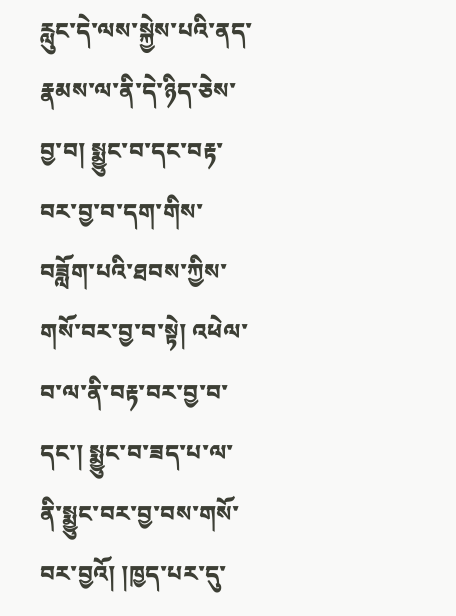རླུང་དེ་ལས་སྐྱེས་པའི་ནད་རྣམས་ལ་ནི་དེ་ཉིད་ཅེས་བྱ་བ། སྨྱུང་བ་དང་བརྟ་བར་བྱ་བ་དག་གིས་བཟློག་པའི་ཐབས་ཀྱིས་གསོ་བར་བྱ་བ་སྟེ། འཕེལ་བ་ལ་ནི་བརྟ་བར་བྱ་བ་དང་། སྨྱུང་བ་ཟད་པ་ལ་ནི་སྨྱུང་བར་བྱ་བས་གསོ་བར་བྱའོ། །ཁྱད་པར་དུ་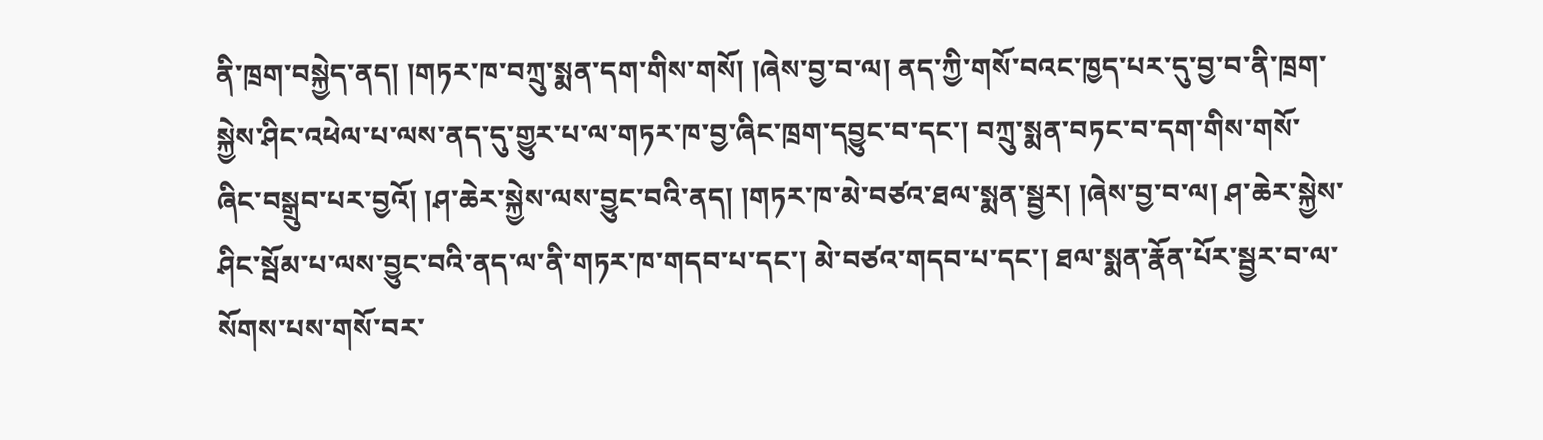ནི་ཁྲག་བསྐྱེད་ནད། །གཏར་ཁ་བཀྲུ་སྨན་དག་གིས་གསོ། །ཞེས་བྱ་བ་ལ། ནད་ཀྱི་གསོ་བའང་ཁྱད་པར་དུ་བྱ་བ་ནི་ཁྲག་སྐྱེས་ཤིང་འཕེལ་པ་ལས་ནད་དུ་གྱུར་པ་ལ་གཏར་ཁ་བྱ་ཞིང་ཁྲག་དབྱུང་བ་དང་། བཀྲུ་སྨན་བཏང་བ་དག་གིས་གསོ་ཞིང་བསྒྲུབ་པར་བྱའོ། །ཤ་ཆེར་སྐྱེས་ལས་བྱུང་བའི་ནད། །གཏར་ཁ་མེ་བཙའ་ཐལ་སྨན་སྦྱར། །ཞེས་བྱ་བ་ལ། ཤ་ཆེར་སྐྱེས་ཤིང་སྦོམ་པ་ལས་བྱུང་བའི་ནད་ལ་ནི་གཏར་ཁ་གདབ་པ་དང་། མེ་བཙའ་གདབ་པ་དང་། ཐལ་སྨན་རྣོན་པོར་སྦྱར་བ་ལ་སོགས་པས་གསོ་བར་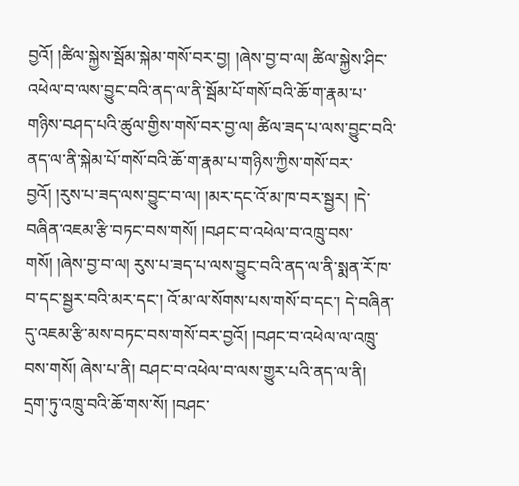བྱའོ། །ཚིལ་སྐྱེས་སྦོམ་སྐེམ་གསོ་བར་བྱ། །ཞེས་བྱ་བ་ལ། ཚིལ་སྐྱེས་ཤིང་འཕེལ་བ་ལས་བྱུང་བའི་ནད་ལ་ནི་སྦོམ་པོ་གསོ་བའི་ཆོ་ག་རྣམ་པ་གཉིས་བཤད་པའི་ཚུལ་གྱིས་གསོ་བར་བྱ་ལ། ཚིལ་ཟད་པ་ལས་བྱུང་བའི་ནད་ལ་ནི་སྐེམ་པོ་གསོ་བའི་ཆོ་ག་རྣམ་པ་གཉིས་ཀྱིས་གསོ་བར་བྱའོ། །རུས་པ་ཟད་ལས་བྱུང་བ་ལ། །མར་དང་འོ་མ་ཁ་བར་སྦྱར། །དེ་བཞིན་འཇམ་རྩི་བཏང་བས་གསོ། །བཤང་བ་འཕེལ་བ་འཁྲུ་བས་གསོ། །ཞེས་བྱ་བ་ལ། རུས་པ་ཟད་པ་ལས་བྱུང་བའི་ནད་ལ་ནི་སྨན་རོ་ཁ་བ་དང་སྦྱར་བའི་མར་དང་། འོ་མ་ལ་སོགས་པས་གསོ་བ་དང་། དེ་བཞིན་དུ་འཇམ་རྩི་མས་བཏང་བས་གསོ་བར་བྱའོ། །བཤང་བ་འཕེལ་ལ་འཁྲུ་བས་གསོ། ཞེས་པ་ནི། བཤང་བ་འཕེལ་བ་ལས་གྱུར་པའི་ནད་ལ་ནི། དྲག་ཏུ་འཁྲུ་བའི་ཆོ་གས་སོ། །བཤང་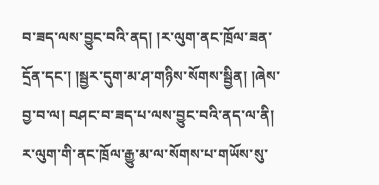བ་ཟད་ལས་བྱུང་བའི་ནད། །ར་ལུག་ནང་ཁྲོལ་ཟན་དྲོན་དང་། །སྦྱར་དུག་མ་ཤ་གཉིས་སོགས་སྦྱིན། །ཞེས་བྱ་བ་ལ། བཤང་བ་ཟད་པ་ལས་བྱུང་བའི་ནད་ལ་ནི། ར་ལུག་གི་ནང་ཁྲོལ་རྒྱུ་མ་ལ་སོགས་པ་གཡོས་སུ་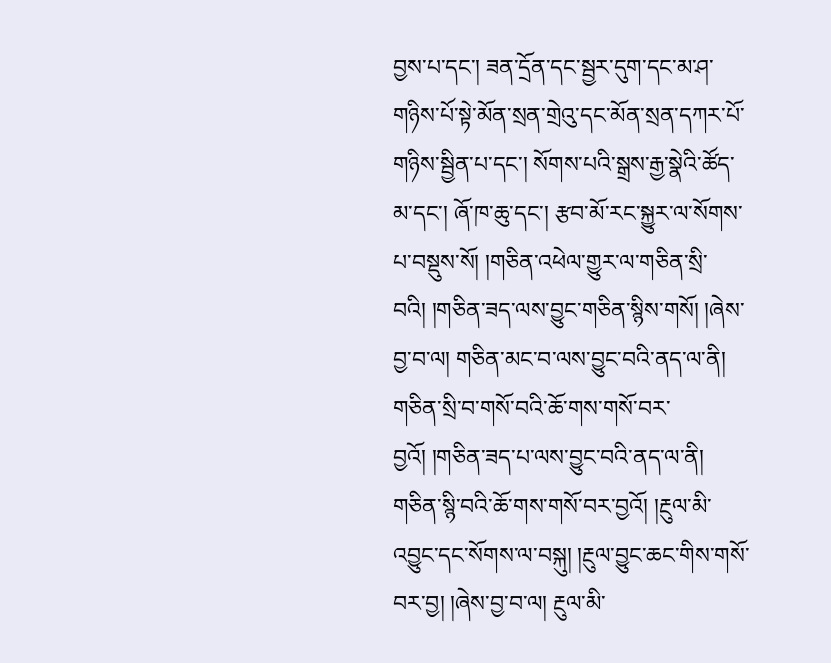བྱས་པ་དང་། ཟན་དྲོན་དང་སྦྱར་དུག་དང་མ་ཤ་གཉིས་པོ་སྟེ་མོན་སྲན་གྲེའུ་དང་མོན་སྲན་དཀར་པོ་གཉིས་སྦྱིན་པ་དང་། སོགས་པའི་སྒྲས་རྒྱ་སྣེའི་ཚོད་མ་དང་། ཞོ་ཁ་ཆུ་དང་། རྩབ་མོ་རང་སྐྱུར་ལ་སོགས་པ་བསྡུས་སོ། །གཅིན་འཕེལ་གྱུར་ལ་གཅིན་སྲི་བའི། །གཅིན་ཟད་ལས་བྱུང་གཅིན་སྙིས་གསོ། །ཞེས་བྱ་བ་ལ། གཅིན་མང་བ་ལས་བྱུང་བའི་ནད་ལ་ནི། གཅིན་སྲི་བ་གསོ་བའི་ཆོ་གས་གསོ་བར་བྱའོ། །གཅིན་ཟད་པ་ལས་བྱུང་བའི་ནད་ལ་ནི། གཅིན་སྙི་བའི་ཆོ་གས་གསོ་བར་བྱའོ། །རྔུལ་མི་འབྱུང་དང་སོགས་ལ་བསྐུ། །རྔུལ་བྱུང་ཆང་གིས་གསོ་བར་བྱ། །ཞེས་བྱ་བ་ལ། རྔུལ་མི་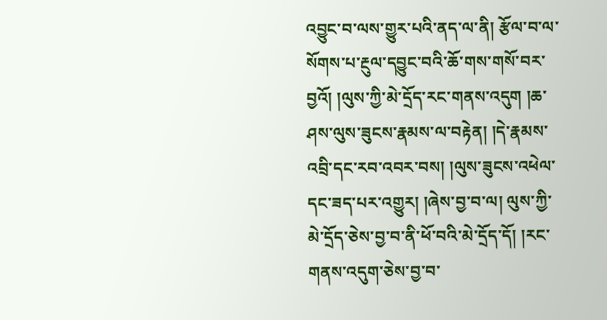འབྱུང་བ་ལས་གྱུར་པའི་ནད་ལ་ནི། རྩོལ་བ་ལ་སོགས་པ་རྔུལ་དབྱུང་བའི་ཆོ་གས་གསོ་བར་བྱའོ། །ལུས་ཀྱི་མེ་དྲོད་རང་གནས་འདུག །ཆ་ཤས་ལུས་ཟུངས་རྣམས་ལ་བརྟེན། །དེ་རྣམས་འབྲི་དང་རབ་འབར་བས། །ལུས་ཟུངས་འཕེལ་དང་ཟད་པར་འགྱུར། །ཞེས་བྱ་བ་ལ། ལུས་ཀྱི་མེ་དྲོད་ཅེས་བྱ་བ་ནི་ཕོ་བའི་མེ་དྲོད་དོ། །རང་གནས་འདུག་ཅེས་བྱ་བ་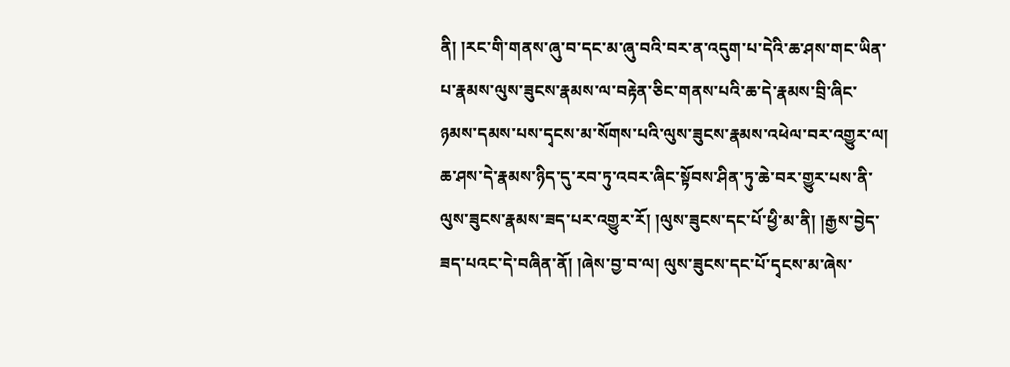ནི། །རང་གི་གནས་ཞུ་བ་དང་མ་ཞུ་བའི་བར་ན་འདུག་པ་དེའི་ཆ་ཤས་གང་ཡིན་པ་རྣམས་ལུས་ཟུངས་རྣམས་ལ་བརྟེན་ཅིང་གནས་པའི་ཆ་དེ་རྣམས་བྲི་ཞིང་ཉམས་དམས་པས་དྭངས་མ་སོགས་པའི་ལུས་ཟུངས་རྣམས་འཕེལ་བར་འགྱུར་ལ། ཆ་ཤས་དེ་རྣམས་ཉིད་དུ་རབ་ཏུ་འབར་ཞིང་སྟོབས་ཤིན་ཏུ་ཆེ་བར་གྱུར་པས་ནི་ལུས་ཟུངས་རྣམས་ཟད་པར་འགྱུར་རོ། །ལུས་ཟུངས་དང་པོ་ཕྱི་མ་ནི། །རྒྱས་བྱེད་ཟད་པའང་དེ་བཞིན་ནོ། །ཞེས་བྱ་བ་ལ། ལུས་ཟུངས་དང་པོ་དྭངས་མ་ཞེས་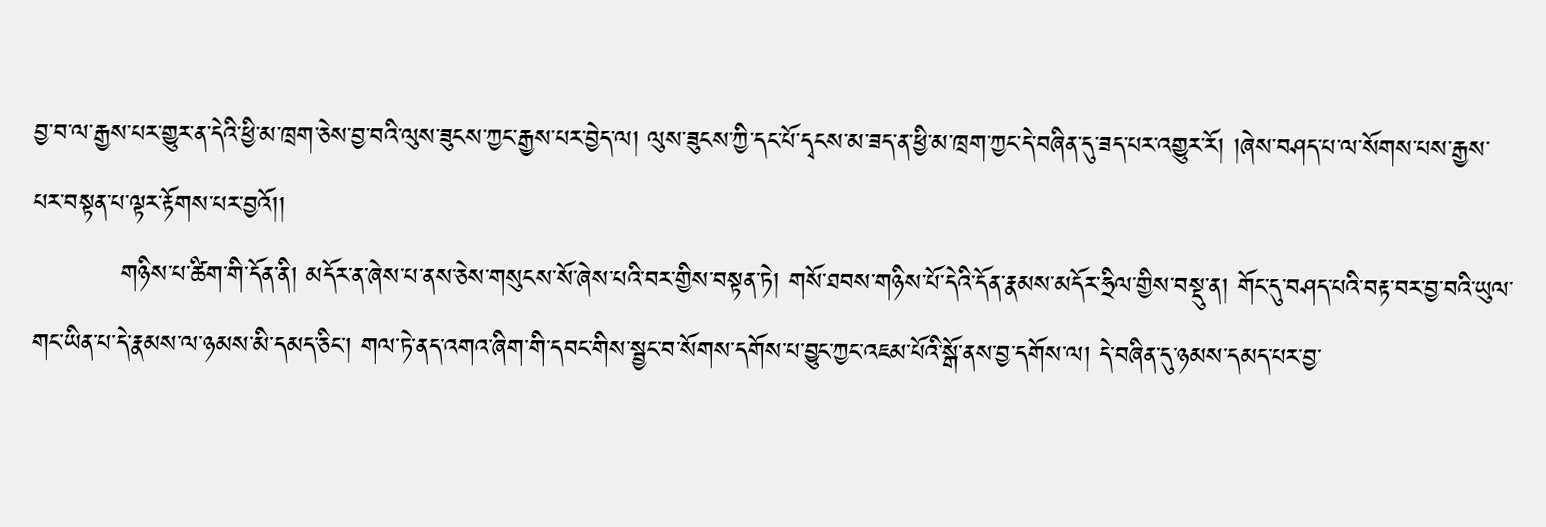བྱ་བ་ལ་རྒྱས་པར་གྱུར་ན་དེའི་ཕྱི་མ་ཁྲག་ཅེས་བྱ་བའི་ལུས་ཟུངས་ཀྱང་རྒྱས་པར་བྱེད་ལ། ལུས་ཟུངས་ཀྱི་དང་པོ་དྭངས་མ་ཟད་ན་ཕྱི་མ་ཁྲག་ཀྱང་དེ་བཞིན་དུ་ཟད་པར་འགྱུར་རོ། །ཞེས་བཤད་པ་ལ་སོགས་པས་རྒྱས་པར་བསྟན་པ་ལྟར་རྟོགས་པར་བྱའོ།།
          གཉིས་པ་ཚིག་གི་དོན་ནི། མདོར་ན་ཞེས་པ་ནས་ཅེས་གསུངས་སོ་ཞེས་པའི་བར་གྱིས་བསྟན་ཏེ། གསོ་ཐབས་གཉིས་པོ་དེའི་དོན་རྣམས་མདོར་ཧྲིལ་གྱིས་བསྡུ་ན། གོང་དུ་བཤད་པའི་བརྟ་བར་བྱ་བའི་ཡུལ་གང་ཡིན་པ་དེ་རྣམས་ལ་ཉམས་མི་དམད་ཅིང་། གལ་ཏེ་ནད་འགའ་ཞིག་གི་དབང་གིས་སྦྱང་བ་སོགས་དགོས་པ་བྱུང་ཀྱང་འཇམ་པོའི་སྒོ་ནས་བྱ་དགོས་ལ། དེ་བཞིན་དུ་ཉམས་དམད་པར་བྱ་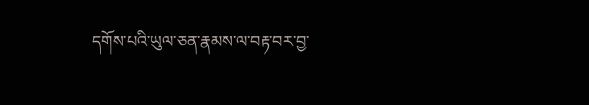དགོས་པའི་ཡུལ་ཅན་རྣམས་ལ་བརྟ་བར་བྱ་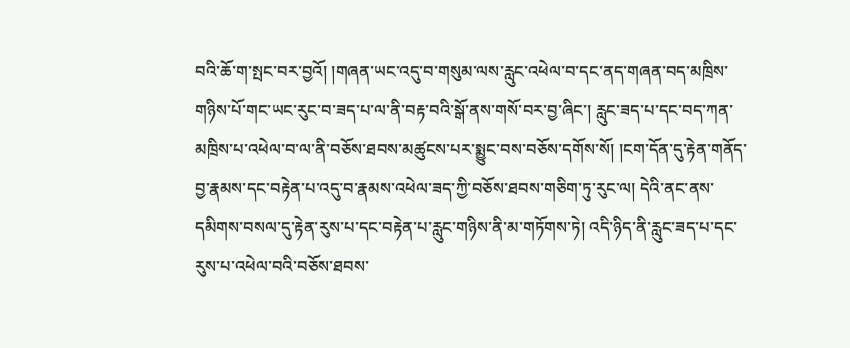བའི་ཆོ་ག་སྤང་བར་བྱའོ། །གཞན་ཡང་འདུ་བ་གསུམ་ལས་རླུང་འཕེལ་བ་དང་ནད་གཞན་བད་མཁྲིས་གཉིས་པོ་གང་ཡང་རུང་བ་ཟད་པ་ལ་ནི་བརྟ་བའི་སྒོ་ནས་གསོ་བར་བྱ་ཞིང་། རླུང་ཟད་པ་དང་བད་ཀན་མཁྲིས་པ་འཕེལ་བ་ལ་ནི་བཅོས་ཐབས་མཚུངས་པར་སྨྱུང་བས་བཅོས་དགོས་སོ། །ངག་དོན་དུ་རྟེན་གནོད་བྱ་རྣམས་དང་བརྟེན་པ་འདུ་བ་རྣམས་འཕེལ་ཟད་ཀྱི་བཅོས་ཐབས་གཅིག་ཏུ་རུང་ལ། དེའི་ནང་ནས་དམིགས་བསལ་དུ་རྟེན་རུས་པ་དང་བརྟེན་པ་རླུང་གཉིས་ནི་མ་གཏོགས་ཏེ། འདི་ཉིད་ནི་རླུང་ཟད་པ་དང་རུས་པ་འཕེལ་བའི་བཅོས་ཐབས་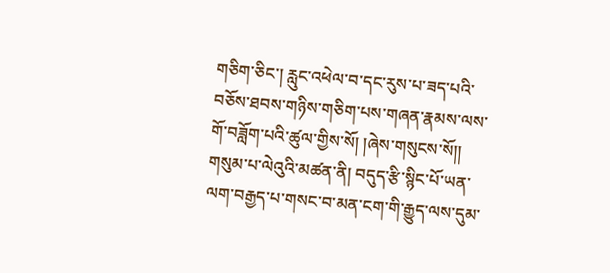གཅིག་ཅིང་། རླུང་འཕེལ་བ་དང་རུས་པ་ཟད་པའི་བཅོས་ཐབས་གཉིས་གཅིག་པས་གཞན་རྣམས་ལས་གོ་བཟློག་པའི་ཚུལ་གྱིས་སོ། །ཞེས་གསུངས་སོ།།
གསུམ་པ་ལེའུའི་མཚན་ནི། བདུད་རྩི་སྙིང་པོ་ཡན་ལག་བརྒྱད་པ་གསང་བ་མན་ངག་གི་རྒྱུད་ལས་དུམ་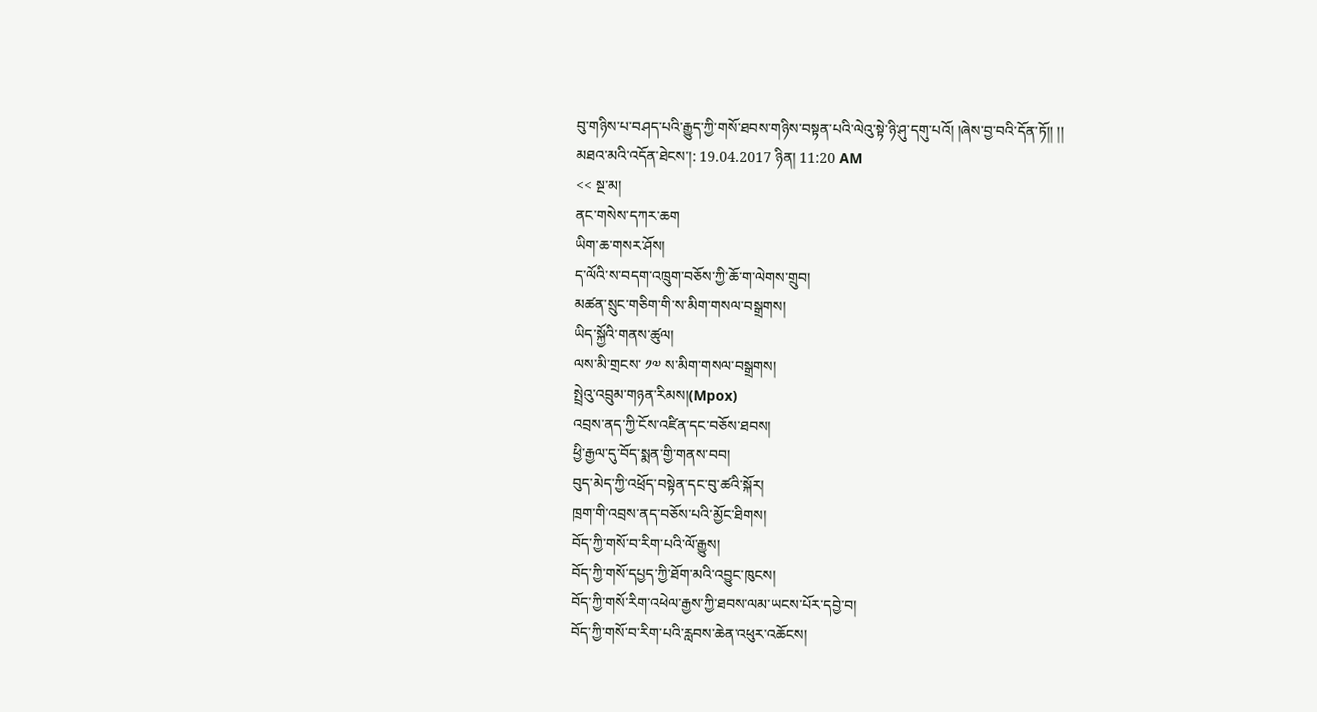བུ་གཉིས་པ་བཤད་པའི་རྒྱུད་ཀྱི་གསོ་ཐབས་གཉིས་བསྟན་པའི་ལེའུ་སྟེ་ཉི་ཤུ་དགུ་པའོ། །ཞེས་བྱ་བའི་དོན་ཏོ།། །།
མཐའ་མའི་འདོན་ཐེངས་།: 19.04.2017 ཉིན། 11:20 AM
<< སྔ་མ།
ནང་གསེས་དཀར་ཆག
ཡིག་ཆ་གསར་ཤོས།
ད་ལོའི་ས་བདག་འཁྲུག་བཅོས་ཀྱི་ཆོ་ག་ལེགས་གྲུབ།
མཚན་སྲུང་གཅིག་གི་ས་མིག་གསལ་བསྒྲགས།
ཡིད་སྐྱོའི་གནས་ཚུལ།
ལས་མི་གྲངས་ ༡༧ ས་མིག་གསལ་བསྒྲགས།
སྤྲེའུ་འབྲུམ་གཉན་རིམས།(Mpox)
འབྲས་ནད་ཀྱི་ངོས་འཛིན་དང་བཅོས་ཐབས།
ཕྱི་རྒྱལ་དུ་བོད་སྨན་གྱི་གནས་བབ།
བུད་མེད་ཀྱི་འཕྲོད་བསྟེན་དང་བུ་ཚའི་སྐོར།
ཁྲག་གི་འབྲས་ནད་བཅོས་པའི་མྱོང་ཐིགས།
བོད་ཀྱི་གསོ་བ་རིག་པའི་ལོ་རྒྱུས།
བོད་ཀྱི་གསོ་དཔྱད་ཀྱི་ཐོག་མའི་འབྱུང་ཁུངས།
བོད་ཀྱི་གསོ་རིག་འཕེལ་རྒྱས་ཀྱི་ཐབས་ལམ་ཡངས་པོར་དབྱེ་བ།
བོད་ཀྱི་གསོ་བ་རིག་པའི་རླབས་ཆེན་འཕུར་འཆོངས།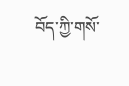བོད་ཀྱི་གསོ་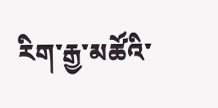རིག་རྒྱ་མཚོའི་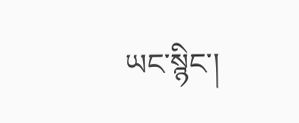ཡང་སྙིང་།